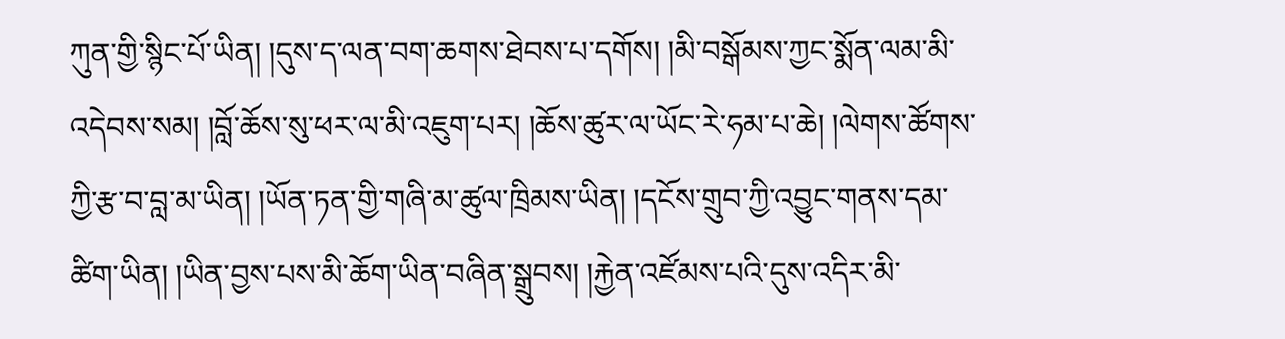ཀུན་གྱི་སྙིང་པོ་ཡིན། །དུས་ད་ལན་བག་ཆགས་ཐེབས་པ་དགོས། །མི་བསྒོམས་ཀྱང་སྨོན་ལམ་མི་འདེབས་སམ། །བློ་ཆོས་སུ་ཕར་ལ་མི་འཇུག་པར། །ཆོས་ཚུར་ལ་ཡོང་རེ་ཧམ་པ་ཆེ། །ལེགས་ཚོགས་ཀྱི་རྩ་བ་བླ་མ་ཡིན། །ཡོན་ཏན་གྱི་གཞི་མ་ཚུལ་ཁྲིམས་ཡིན། །དངོས་གྲུབ་ཀྱི་འབྱུང་གནས་དམ་ཚིག་ཡིན། །ཡིན་བྱས་པས་མི་ཆོག་ཡིན་བཞིན་སྒྲུབས། །རྐྱེན་འཛོམས་པའི་དུས་འདིར་མི་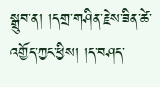སྒྲུབ་ན། །དགྲ་གཤིན་རྗེས་ཟིན་ཚེ་འགྱོད་ཀྱང་ཕྱིས། །ད་བཤད་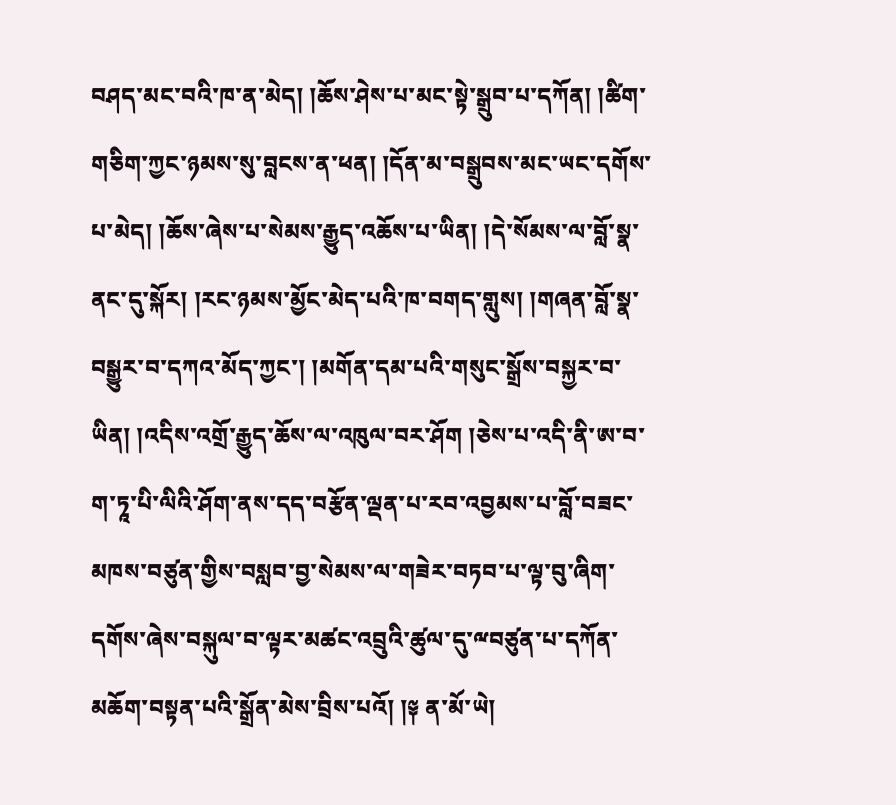བཤད་མང་བའི་ཁ་ན་མེད། །ཆོས་ཤེས་པ་མང་སྟེ་སྒྲུབ་པ་དཀོན། །ཚིག་གཅིག་ཀྱང་ཉམས་སུ་བླངས་ན་ཕན། །དོན་མ་བསྒྲུབས་མང་ཡང་དགོས་པ་མེད། །ཆོས་ཞེས་པ་སེམས་རྒྱུད་འཆོས་པ་ཡིན། །དེ་སོམས་ལ་བློ་སྣ་ནང་དུ་སྐོར། །རང་ཉམས་མྱོང་མེད་པའི་ཁ་བགད་གླུས། །གཞན་བློ་སྣ་བསྒྱུར་བ་དཀའ་མོད་ཀྱང་། །མགོན་དམ་པའི་གསུང་སྒྲོས་བསྐྱར་བ་ཡིན། །འདིས་འགྲོ་རྒྱུད་ཆོས་ལ་འཁུལ་བར་ཤོག །ཅེས་པ་འདི་ནི་ཨ་བ་ག་ཏཱ་པི་ལིའི་ཤོག་ནས་དད་བརྩོན་ལྡན་པ་རབ་འབྱམས་པ་བློ་བཟང་མཁས་བཙུན་གྱིས་བསླབ་བྱ་སེམས་ལ་གཟེར་བཏབ་པ་ལྟ་བུ་ཞིག་དགོས་ཞེས་བསྐུལ་བ་ལྟར་མཚང་འབྲུའི་ཚུལ་དུ་ྋབཙུན་པ་དཀོན་མཆོག་བསྟན་པའི་སྒྲོན་མེས་བྲིས་པའོ། །༈ ན་མོ་ཡེ།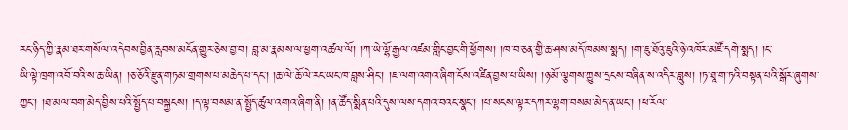རང་ཉིད་ཀྱི་རྣམ་ཐར་གསོལ་འདེབས་བྱིན་རླབས་མངོན་གྱུར་ཅེས་བྱ་བ། བླ་མ་རྣམས་ལ་ཕྱག་འཚལ་ལོ། །ཀ་ཡེ་ལྷོ་རྒྱལ་འཛམ་གླིང་བྱང་གི་ཕྱོགས། །ཁ་བ་ཅན་གྱི་ཆ་ཤས་མདོ་ཁམས་སྨད། །ག་ཇུ་ཐོའུ་ཇུའི་ཉེ་འཁོར་མཛོ་དགེ་སྨད། །ང་
ཡི་ལྟེ་ཁྲག་འབོ་བའི་ས་ཆ་ཡིན། །ཅ་ཅོའི་རྫུན་གཏམ་གྲགས་པ་མཆེད་པ་དང་། །ཆ་ལེ་ཆོ་ལེ་རང་ཡང་ཁ་བླས་ཤིང་། །ཇ་ལག་འགའ་ཞིག་ངོས་འཛིན་བྱས་པ་ཡིས། །ཉ་མོ་ལྕགས་ཀྱུས་དྲངས་བཞིན་ས་འདིར་བླུས། །ཏ་ཐཱ་ག་ཏའི་བསྟན་པའི་སྒོར་ཞུགས་ཀྱང་། །ཐ་མལ་བག་མེད་བྱིས་པའི་སྤྱོད་པ་བསྐྱངས། །ད་ལྟ་བསམ་ན་སྤྱོད་ཚུལ་འགའ་ཞིག་ནི། །ན་ཚོད་སྨིན་པའི་དུས་ལས་དགའ་བའང་སྣང་། །པ་སངས་ལྟར་དཀར་ལྷག་བསམ་མེད་ན་ཡང་། །ཕ་རོལ་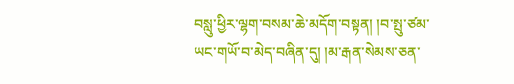བསླུ་ཕྱིར་ལྷག་བསམ་ཆེ་མདོག་བསྟན། །བ་སྤུ་ཙམ་ཡང་གཡོ་བ་མེད་བཞིན་དུ། །མ་རྒན་སེམས་ཅན་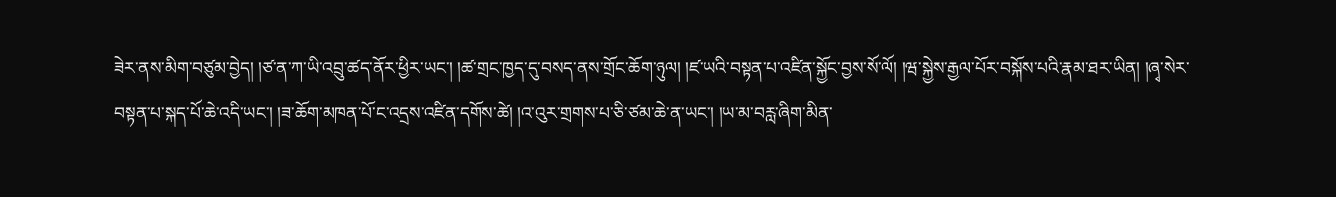ཟེར་ནས་མིག་བཙུམ་བྱེད། །ཙ་ན་ཀ་ཡི་འབྲུ་ཚད་ནོར་ཕྱིར་ཡང་། །ཚ་གྲང་ཁྱད་དུ་བསད་ནས་གྲོང་ཆོག་ཉུལ། །ཛ་ཡའི་བསྟན་པ་འཛིན་སྐྱོང་བྱས་སོ་ལོ། །ཝ་སྐྱེས་རྒྱལ་པོར་བསྐོས་པའི་རྣམ་ཐར་ཡིན། །ཞྭ་སེར་བསྟན་པ་སྐད་པོ་ཆེ་འདི་ཡང་། །ཟ་ཆོག་མཁན་པོ་ང་འདྲས་འཛིན་དགོས་ཚེ། །འ་འུར་གྲགས་པ་ཅི་ཙམ་ཆེ་ན་ཡང་། །ཡ་མ་བརླ་ཞིག་མིན་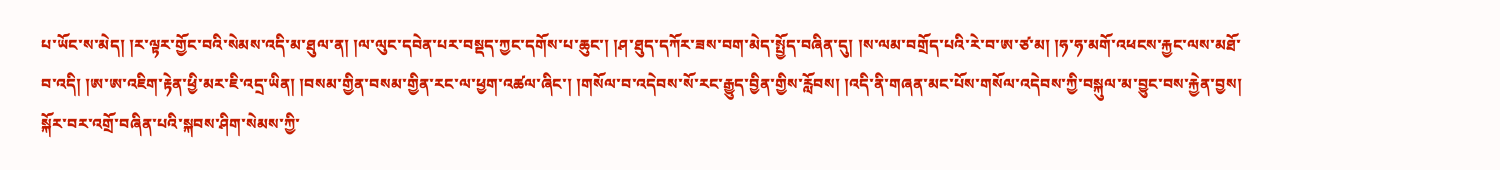པ་ཡོང་ས་མེད། །ར་ལྟར་གྱོང་བའི་སེམས་འདི་མ་ཐུལ་ན། །ལ་ལུང་དབེན་པར་བསྡད་ཀྱང་དགོས་པ་ཆུང་། །ཤ་ཐུད་དཀོར་ཟས་བག་མེད་སྤྱོད་བཞིན་དུ། །ས་ལམ་བགྲོད་པའི་རེ་བ་ཨ་ཙ་མ། །ཧ་ཧ་མགོ་འཕངས་རྐྱང་ལས་མཐོ་བ་འདི། །ཨ་ཨ་འཇིག་རྟེན་ཕྱི་མར་ཇི་འདྲ་ཡིན། །བསམ་གྱིན་བསམ་གྱིན་རང་ལ་ཕྱག་འཚལ་ཞིང་། །གསོལ་བ་འདེབས་སོ་རང་རྒྱུད་བྱིན་གྱིས་རློབས། །འདི་ནི་གཞན་མང་པོས་གསོལ་འདེབས་ཀྱི་བསྐུལ་མ་བྱུང་བས་རྐྱེན་བྱས། སྐོར་བར་འགྲོ་བཞིན་པའི་སྐབས་ཤིག་སེམས་ཀྱི་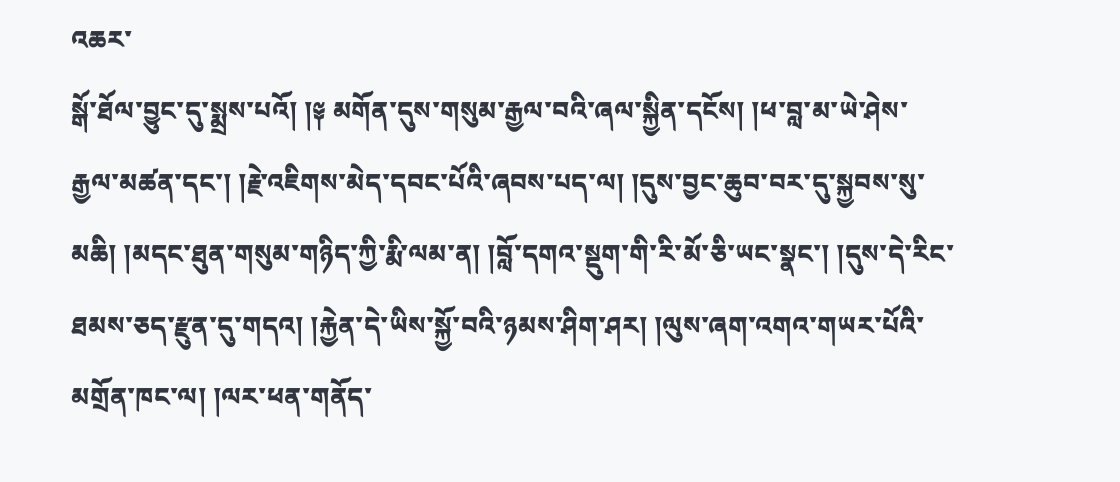འཆར་
སྒོ་ཐོལ་བྱུང་དུ་སྨྲས་པའོ། །༈ མགོན་དུས་གསུམ་རྒྱལ་བའི་ཞལ་སྐྱིན་དངོས། །ཕ་བླ་མ་ཡེ་ཤེས་རྒྱལ་མཚན་དང་། །རྗེ་འཇིགས་མེད་དབང་པོའི་ཞབས་པད་ལ། །དུས་བྱང་ཆུབ་བར་དུ་སྐྱབས་སུ་མཆི། །མདང་ཐུན་གསུམ་གཉིད་ཀྱི་རྨི་ལམ་ན། །བློ་དགའ་སྡུག་གི་རི་མོ་ཅི་ཡང་སྣང་། །དུས་དེ་རིང་ཐམས་ཅད་རྫུན་དུ་གདའ། །རྐྱེན་དེ་ཡིས་སྐྱོ་བའི་ཉམས་ཤིག་ཤར། །ལུས་ཞག་འགའ་གཡར་པོའི་མགྲོན་ཁང་ལ། །ལར་ཕན་གནོད་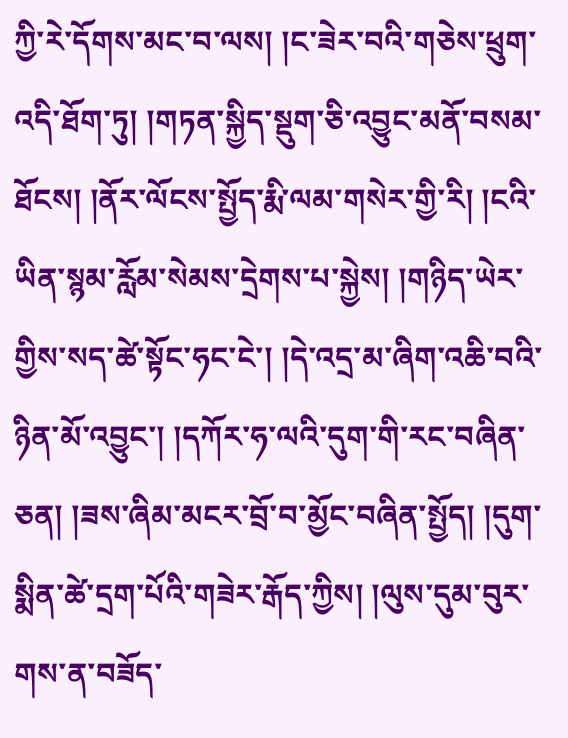ཀྱི་རེ་དོགས་མང་བ་ལས། །ང་ཟེར་བའི་གཅེས་ཕྲུག་འདི་ཐོག་ཏུ། །གཏན་སྐྱིད་སྡུག་ཅི་འབྱུང་མནོ་བསམ་ཐོངས། །ནོར་ལོངས་སྤྱོད་རྨི་ལམ་གསེར་གྱི་རི། །ངའི་ཡིན་སྙམ་རློམ་སེམས་དྲེགས་པ་སྐྱེས། །གཉིད་ཡེར་གྱིས་སད་ཚེ་སྟོང་ཧང་ངེ་། །དེ་འདྲ་མ་ཞིག་འཆི་བའི་ཉིན་མོ་འབྱུང་། །དཀོར་ཧ་ལའི་དུག་གི་རང་བཞིན་ཅན། །ཟས་ཞིམ་མངར་བྲོ་བ་མྱོང་བཞིན་སྤྱོད། །དུག་སྨིན་ཚེ་དྲག་པོའི་གཟེར་རྒོད་ཀྱིས། །ལུས་དུམ་བུར་གས་ན་བཟོད་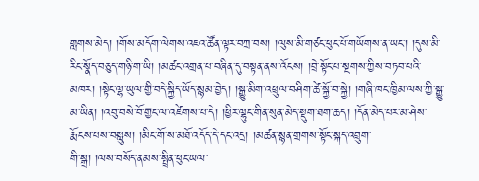གླགས་མེད། །གོས་མདོག་ལེགས་འཇའ་ཚོན་ལྟར་བཀྲ་བས། །ལུས་མི་གཙང་ཕུང་པོ་གཡོགས་ན་ཡང་། །དུས་མི་རིང་སྣོད་བཅུད་གཉི་ག་ཡི། །མཚང་འགྲན་པ་བཞིན་དུ་བསྟན་ནས་འོངས། །བྲེ་སྟོང་པ་སྔགས་ཀྱིས་བཏབ་པའི་མཁར། །སྟེང་ལྷ་ཡུལ་གྱི་བདེ་སྐྱིད་ཡོད་སྙམ་བྱེད། །སྒྱུ་མིག་འཕྲུལ་བཤིག་ཚེ་སྐྱོ་བ་སྐྱེ། །གཞི་ཁང་ཁྱིམ་ལས་ཀྱི་སྒྱུ་མ་ཡིན། །འབུ་བསེ་བོ་གྱང་ལ་འཛེགས་པ་དེ། །ཕྱིར་ལྷུང་གིན་སུན་མེད་སྡུག་ཐག་ཆད། །དོན་མེད་པར་མ་ཤེས་རྨོངས་པས་བསླུས། །མིང་གོ་ས་མཐོ་འདོད་དེ་དང་འདྲ། །མཚན་སྙན་གྲགས་སྟོང་སྐད་འབྲུག་
གི་སྒྲ། །ལས་བསོད་ནམས་སྤྲིན་ཕུང་ཡལ་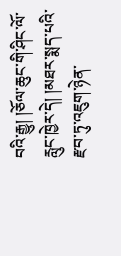བའི་རྒྱུ། །ཅོལ་ཆུང་གི་ཤིང་ལོ་རླུང་ཁྱེར་དེ། །མཐར་སྨད་པའི་རྫབ་ཏུ་འཇུག་ཉེན་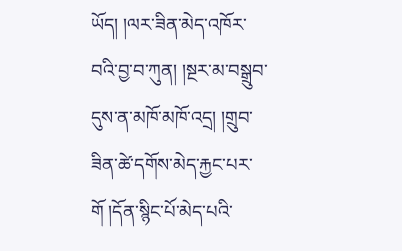ཡོད། །ལར་ཟིན་མེད་འཁོར་བའི་བྱ་བ་ཀུན། །སྔར་མ་བསྒྲུབ་དུས་ན་མཁོ་མཁོ་འདྲ། །གྲུབ་ཟིན་ཚེ་དགོས་མེད་རྐྱང་པར་གོ །དོན་སྙིང་པོ་མེད་པའི་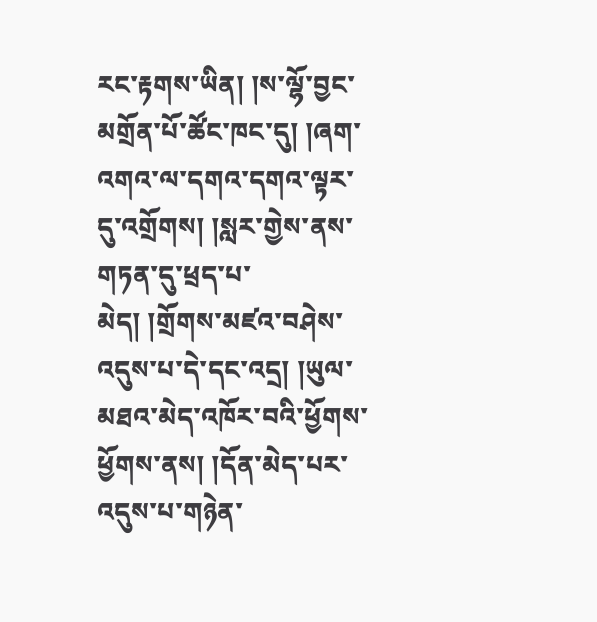རང་རྟགས་ཡིན། །ས་ལྷོ་བྱང་མགྲོན་པོ་ཚོང་ཁང་དུ། །ཞག་འགའ་ལ་དགའ་དགའ་ལྟར་དུ་འགྲོགས། །སླར་གྱེས་ནས་གཏན་དུ་ཕྲད་པ་མེད། །གྲོགས་མཛའ་བཤེས་འདུས་པ་དེ་དང་འདྲ། །ཡུལ་མཐའ་མེད་འཁོར་བའི་ཕྱོགས་ཕྱོགས་ནས། །དོན་མེད་པར་འདུས་པ་གཉེན་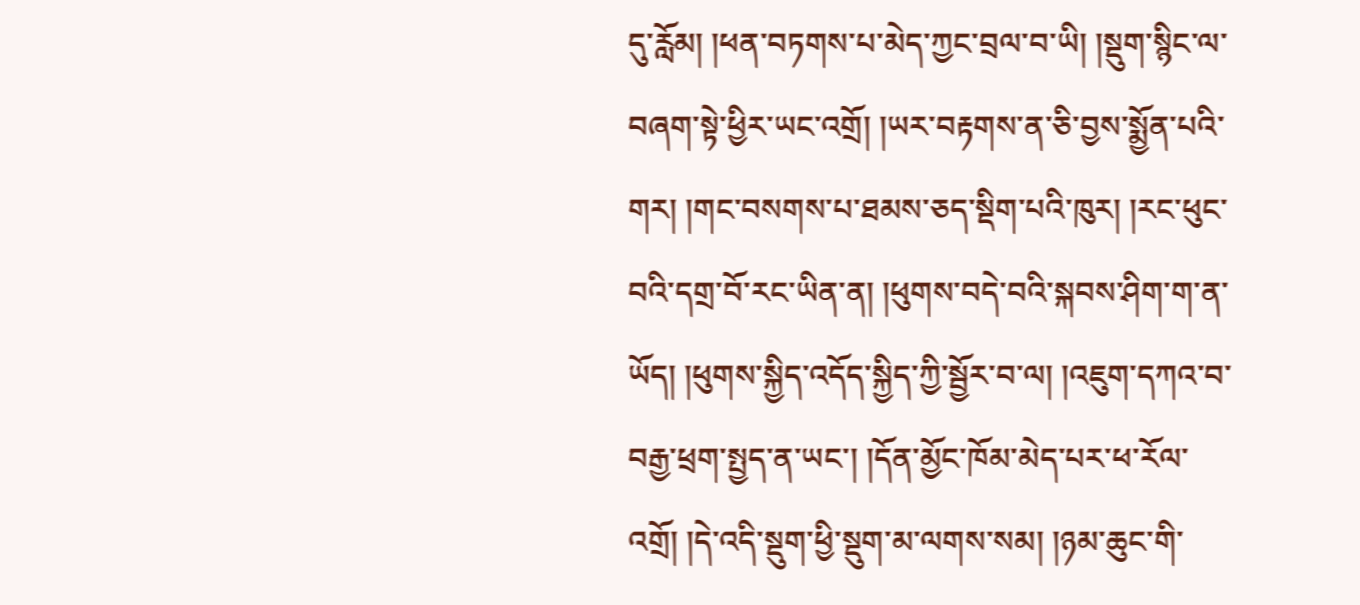དུ་རློམ། །ཕན་བཏགས་པ་མེད་ཀྱང་བྲལ་བ་ཡི། །སྡུག་སྙིང་ལ་བཞག་སྟེ་ཕྱིར་ཡང་འགྲོ། །ཡར་བརྟགས་ན་ཅི་བྱས་སྨྱོན་པའི་གར། །གང་བསགས་པ་ཐམས་ཅད་སྡིག་པའི་ཁུར། །རང་ཕུང་བའི་དགྲ་བོ་རང་ཡིན་ན། །ཕུགས་བདེ་བའི་སྐབས་ཤིག་ག་ན་ཡོད། །ཕུགས་སྐྱིད་འདོད་སྐྱིད་ཀྱི་སྦྱོར་བ་ལ། །འཇུག་དཀའ་བ་བརྒྱ་ཕྲག་སྤྱད་ན་ཡང་། །དོན་མྱོང་ཁོམ་མེད་པར་ཕ་རོལ་འགྲོ། །དེ་འདི་སྡུག་ཕྱི་སྡུག་མ་ལགས་སམ། །ཉམ་ཆུང་གི་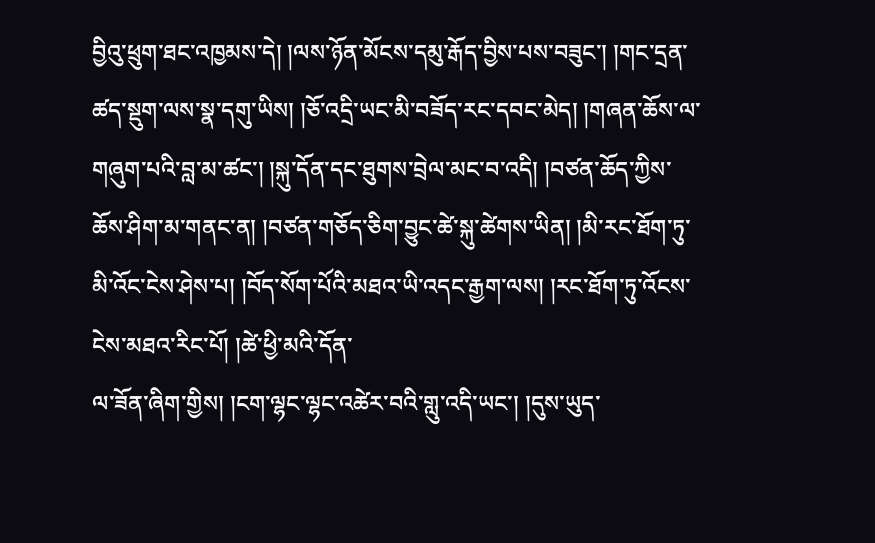བྱིའུ་ཕྲུག་ཐང་འཁྱམས་དེ། །ལས་ཉོན་མོངས་དམུ་རྒོད་བྱིས་པས་བཟུང་། །གང་དྲན་ཚད་སྡུག་ལས་སྣ་དགུ་ཡིས། །ཅོ་འདྲི་ཡང་མི་བཟོད་རང་དབང་མེད། །གཞན་ཆོས་ལ་གཞུག་པའི་བླ་མ་ཚང་། །སྐུ་དོན་དང་ཐུགས་བྲེལ་མང་བ་འདི། །བཙན་ཆོད་ཀྱིས་ཆོས་ཤིག་མ་གནང་ན། །བཙན་གཅོད་ཅིག་བྱུང་ཚེ་སྐུ་ཚེགས་ཡིན། །མི་རང་ཐོག་ཏུ་མི་འོང་ངེས་ཤེས་པ། །བོད་སོག་པོའི་མཐའ་ཡི་འདང་རྒྱག་ལས། །རང་ཐོག་ཏུ་འོངས་ངེས་མཐའ་རིང་པོ། །ཚེ་ཕྱི་མའི་དོན་
ལ་ཟོན་ཞིག་གྱིས། །ངག་ལྷང་ལྷང་འཚེར་བའི་གླུ་འདི་ཡང་། །དུས་ཡུད་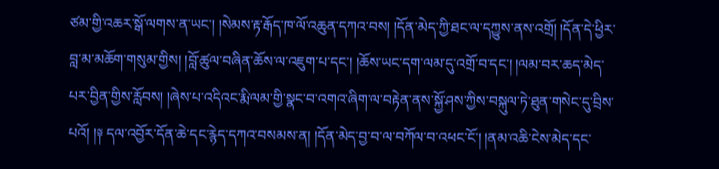ཙམ་གྱི་འཆར་སྒོ་ལགས་ན་ཡང་། །སེམས་རྟ་རྒོད་ཁ་ལོ་འཆུན་དཀའ་བས། །དོན་མེད་ཀྱི་ཐང་ལ་དཀྱུས་ནས་འགྲོ། །དོན་དེ་ཕྱིར་བླ་མ་མཆོག་གསུམ་གྱིས། །བློ་ཚུལ་བཞིན་ཆོས་ལ་འཇུག་པ་དང་། །ཆོས་ཡང་དག་ལམ་དུ་འགྲོ་བ་དང་། །ལམ་བར་ཆད་མེད་པར་བྱིན་གྱིས་རློབས། །ཞེས་པ་འདིའང་རྨི་ལམ་གྱི་སྣང་བ་འགའ་ཞིག་ལ་བརྟེན་ནས་སྐྱོ་ཤས་ཀྱིས་བསྐུལ་ཏེ་ཐུན་གསེང་དུ་བྲིས་པའོ། །༈ དལ་འབྱོར་དོན་ཆེ་དང་རྙེད་དཀའ་བསམས་ན། །དོན་མེད་བྱ་བ་ལ་བཀོལ་བ་འཕང་ངོ་། །ནམ་འཆི་ངེས་མེད་དང་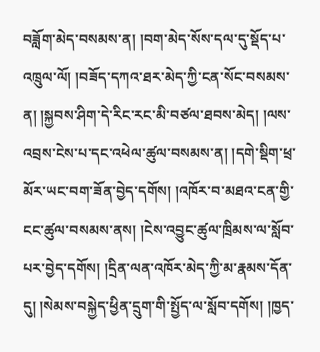བཟློག་མེད་བསམས་ན། །བག་མེད་སོས་དལ་དུ་སྡོད་པ་འཁྲུལ་ལོ། །བཟོད་དཀའ་ཐར་མེད་ཀྱི་ངན་སོང་བསམས་ན། །སྐྱབས་ཤིག་དེ་རིང་རང་མི་བཙལ་ཐབས་མེད། །ལས་འབྲས་ངེས་པ་དང་འཕེལ་ཚུལ་བསམས་ན། །དགེ་སྡིག་ཕྲ་མོར་ཡང་བག་ཟོན་བྱེད་དགོས། །འཁོར་བ་མཐའ་ངན་གྱི་ངང་ཚུལ་བསམས་ནས། །ངེས་འབྱུང་ཚུལ་ཁྲིམས་ལ་སློབ་པར་བྱེད་དགོས། །དྲིན་ལན་འཁོར་མེད་ཀྱི་མ་རྣམས་དོན་དུ། །སེམས་བསྐྱེད་ཕྱིན་དྲུག་གི་སྤྱོད་ལ་སློབ་དགོས། །ཁྱད་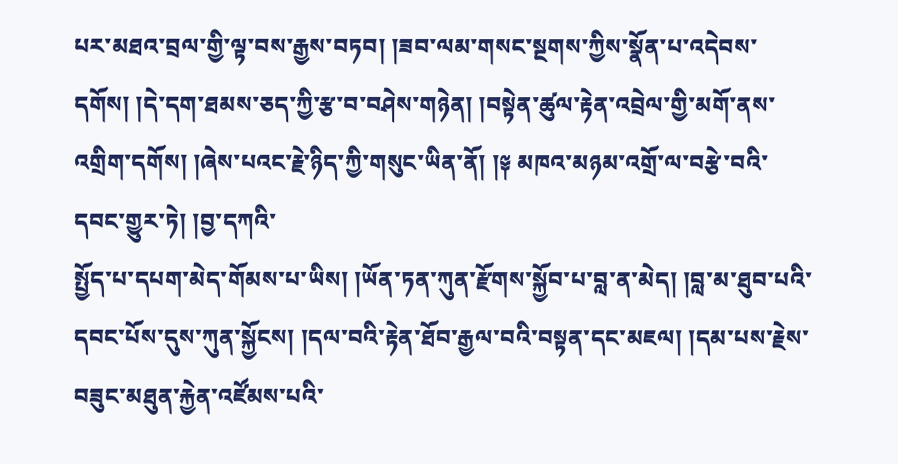པར་མཐའ་བྲལ་གྱི་ལྟ་བས་རྒྱས་བཏབ། །ཟབ་ལམ་གསང་སྔགས་ཀྱིས་སྣོན་པ་འདེབས་དགོས། །དེ་དག་ཐམས་ཅད་ཀྱི་རྩ་བ་བཤེས་གཉེན། །བསྟེན་ཚུལ་རྟེན་འབྲེལ་གྱི་མགོ་ནས་འགྲིག་དགོས། །ཞེས་པའང་རྗེ་ཉིད་ཀྱི་གསུང་ཡིན་ནོ། །༈ མཁའ་མཉམ་འགྲོ་ལ་བརྩེ་བའི་དབང་གྱུར་ཏེ། །བྱ་དཀའི་
སྤྱོད་པ་དཔག་མེད་གོམས་པ་ཡིས། །ཡོན་ཏན་ཀུན་རྫོགས་སྐྱོབ་པ་བླ་ན་མེད། །བླ་མ་ཐུབ་པའི་དབང་པོས་དུས་ཀུན་སྐྱོངས། །དལ་བའི་རྟེན་ཐོབ་རྒྱལ་བའི་བསྟན་དང་མཇལ། །དམ་པས་རྗེས་བཟུང་མཐུན་རྐྱེན་འཛོམས་པའི་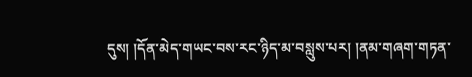དུས། །དོན་མེད་གཡང་བས་རང་ཉིད་མ་བསླུས་པར། །ནམ་གཞག་གཏན་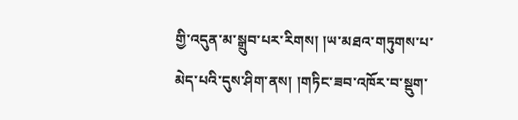གྱི་འདུན་མ་སྒྲུབ་པར་རིགས། །ཡ་མཐའ་གཏུགས་པ་མེད་པའི་དུས་ཤིག་ནས། །གཏིང་ཟབ་འཁོར་བ་སྡུག་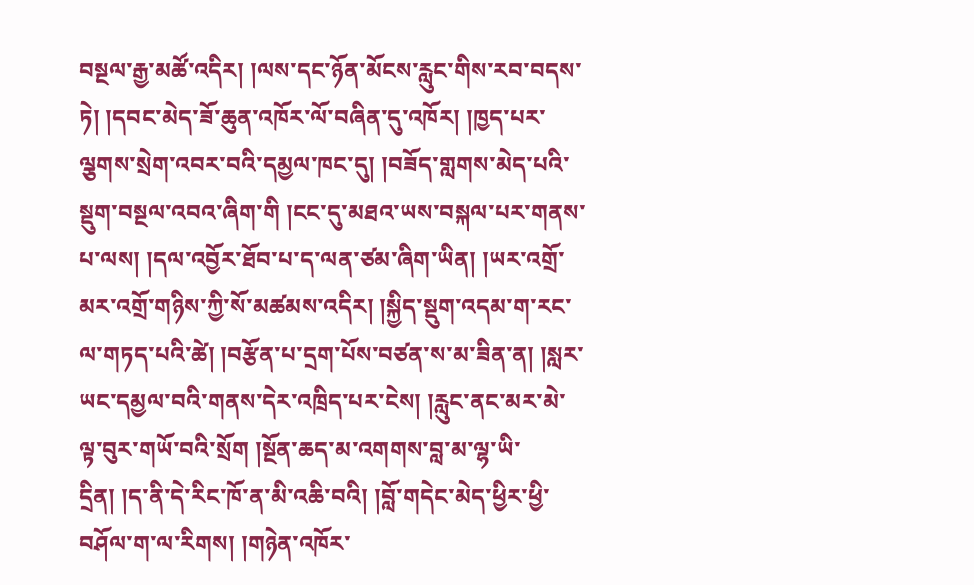བསྔལ་རྒྱ་མཚོ་འདིར། །ལས་དང་ཉོན་མོངས་རླུང་གིས་རབ་བདས་ཏེ། །དབང་མེད་ཟོ་ཆུན་འཁོར་ལོ་བཞིན་དུ་འཁོར། །ཁྱད་པར་ལྕགས་སྲེག་འབར་བའི་དམྱལ་ཁང་དུ། །བཟོད་གླགས་མེད་པའི་སྡུག་བསྔལ་འབའ་ཞིག་གི །ངང་དུ་མཐའ་ཡས་བསྐལ་པར་གནས་པ་ལས། །དལ་འབྱོར་ཐོབ་པ་ད་ལན་ཙམ་ཞིག་ཡིན། །ཡར་འགྲོ་མར་འགྲོ་གཉིས་ཀྱི་སོ་མཚམས་འདིར། །སྐྱིད་སྡུག་འདམ་ག་རང་ལ་གཏད་པའི་ཚེ། །བརྩོན་པ་དྲག་པོས་བཙན་ས་མ་ཟིན་ན། །སླར་ཡང་དམྱལ་བའི་གནས་དེར་འཁྲིད་པར་ངེས། །རླུང་ནང་མར་མེ་ལྟ་བུར་གཡོ་བའི་སྲོག །སྔོན་ཆད་མ་འགགས་བླ་མ་ལྷ་ཡི་དྲིན། །ད་ནི་དེ་རིང་ཁོ་ན་མི་འཆི་བའི། །བློ་གདེང་མེད་ཕྱིར་ཕྱི་བཤོལ་ག་ལ་རིགས། །གཉེན་འཁོར་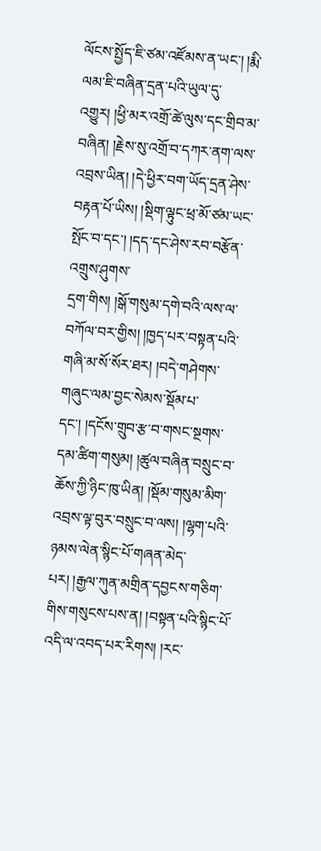ལོངས་སྤྱོད་ཇི་ཙམ་འཛོམས་ན་ཡང་། །རྨི་ལམ་ཇི་བཞིན་དྲན་པའི་ཡུལ་དུ་འགྱུར། །ཕྱི་མར་འགྲོ་ཚེ་ལུས་དང་གྲིབ་མ་བཞིན། །རྗེས་སུ་འགྲོ་བ་དཀར་ནག་ལས་འབྲས་ཡིན། །དེ་ཕྱིར་བག་ཡོད་དྲན་ཤེས་བརྟན་པོ་ཡིས། །སྡིག་ལྟུང་ཕྲ་མོ་ཙམ་ཡང་སྤོང་བ་དང་། །དད་དང་ཤེས་རབ་བརྩོན་འགྲུས་ཤུགས་
དྲག་གིས། །སྒོ་གསུམ་དགེ་བའི་ལས་ལ་བཀོལ་བར་གྱིས། །ཁྱད་པར་བསྟན་པའི་གཞི་མ་སོ་སོར་ཐར། །བདེ་གཤེགས་གཞུང་ལམ་བྱང་སེམས་སྡོམ་པ་དང་། །དངོས་གྲུབ་རྩ་བ་གསང་སྔགས་དམ་ཚིག་གསུམ། །ཚུལ་བཞིན་བསྲུང་བ་ཆོས་ཀྱི་ཉིང་ཁུ་ཡིན། །སྡོམ་གསུམ་མིག་འབྲས་ལྟ་བུར་བསྲུང་བ་ལས། །ལྷག་པའི་ཉམས་ལེན་སྙིང་པོ་གཞན་མེད་པར། །རྒྱལ་ཀུན་མགྲིན་དབྱངས་གཅིག་གིས་གསུངས་པས་ན། །བསྟན་པའི་སྙིང་པོ་འདི་ལ་འབད་པར་རིགས། །རང་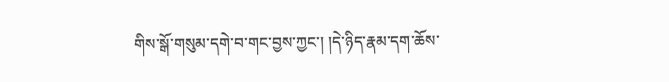གིས་སྒོ་གསུམ་དགེ་བ་གང་བྱས་ཀྱང་། །དེ་ཉིད་རྣམ་དག་ཆོས་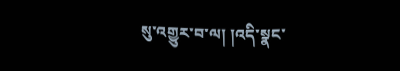སུ་འགྱུར་བ་ལ། །འདི་སྣང་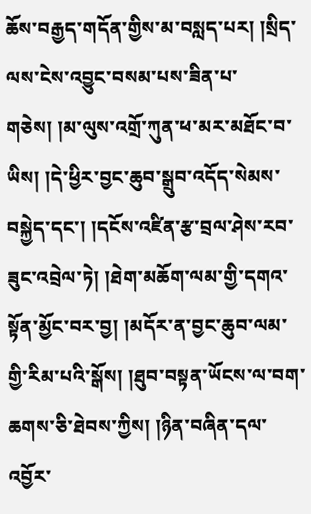ཆོས་བརྒྱད་གདོན་གྱིས་མ་བསླད་པར། །སྲིད་ལས་ངེས་འབྱུང་བསམ་པས་ཟིན་པ་གཅེས། །མ་ལུས་འགྲོ་ཀུན་ཕ་མར་མཐོང་བ་ཡིས། །དེ་ཕྱིར་བྱང་ཆུབ་སྒྲུབ་འདོད་སེམས་བསྐྱེད་དང་། །དངོས་འཛིན་རྩ་བྲལ་ཤེས་རབ་ཟུང་འབྲེལ་ཏེ། །ཐེག་མཆོག་ལམ་གྱི་དགའ་སྟོན་མྱོང་བར་བྱ། །མདོར་ན་བྱང་ཆུབ་ལམ་གྱི་རིམ་པའི་སྒོས། །ཐུབ་བསྟན་ཡོངས་ལ་བག་ཆགས་ཅི་ཐེབས་ཀྱིས། །ཉིན་བཞིན་དལ་འབྱོར་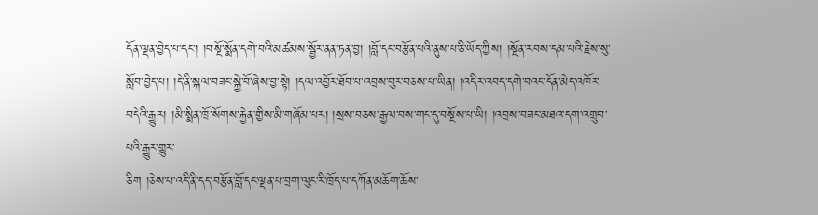དོན་ལྡན་བྱེད་པ་དང་། །བསྔོ་སྨོན་དགེ་བའི་མཚམས་སྦྱོར་ནན་ཏན་བྱ། །བློ་དང་བརྩོན་པའི་ནུས་པ་ཅི་ཡོད་ཀྱིས། །སྔོན་རབས་དམ་པའི་རྗེས་སུ་སློབ་བྱེད་པ། །དེ་ནི་སྐལ་བཟང་སྐྱེ་བོ་ཞེས་བྱ་སྟེ། །དལ་འབྱོར་ཐོབ་པ་འབྲས་བུར་བཅས་པ་ཡིན། །འདིར་འབད་དགེ་བའང་དོན་མེད་འཁོར་བདེའི་རྒྱུར། །མི་སྨིན་ཁྲོ་སོགས་རྐྱེན་གྱིས་མི་གཞོམ་པར། །སྲས་བཅས་རྒྱལ་བས་གང་དུ་བསྔོས་པ་ཡི། །འབྲས་བཟང་མཐའ་དག་འགྲུབ་པའི་རྒྱུར་གྱུར་
ཅིག །ཅེས་པ་འདི་ནི་དད་བརྩོན་བློ་དང་ལྡན་པ་བྲག་ལུང་རི་ཁྲོད་པ་དཀོན་མཆོག་ཆོས་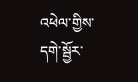འཕེལ་གྱིས་དགེ་སྦྱོར་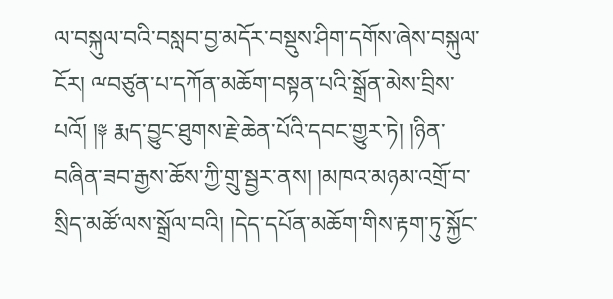ལ་བསྐུལ་བའི་བསླབ་བྱ་མདོར་བསྡུས་ཤིག་དགོས་ཞེས་བསྐུལ་ངོར། ྋབཙུན་པ་དཀོན་མཆོག་བསྟན་པའི་སྒྲོན་མེས་བྲིས་པའོ། །༈ རྨད་བྱུང་ཐུགས་རྗེ་ཆེན་པོའི་དབང་གྱུར་ཏེ། །ཉིན་བཞིན་ཟབ་རྒྱས་ཆོས་ཀྱི་གྲུ་སྦྱར་ནས། །མཁའ་མཉམ་འགྲོ་བ་སྲིད་མཚོ་ལས་སྒྲོལ་བའི། །དེད་དཔོན་མཆོག་གིས་རྟག་ཏུ་སྐྱོང་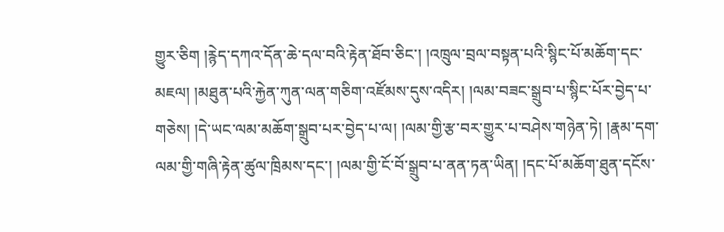གྱུར་ཅིག །རྙེད་དཀའ་དོན་ཆེ་དལ་བའི་རྟེན་ཐོབ་ཅིང་། །འཁྲུལ་བྲལ་བསྟན་པའི་སྙིང་པོ་མཆོག་དང་མཇལ། །མཐུན་པའི་རྐྱེན་ཀུན་ལན་གཅིག་འཛོམས་དུས་འདིར། །ལམ་བཟང་སྒྲུབ་པ་སྙིང་པོར་བྱེད་པ་གཅེས། །དེ་ཡང་ལམ་མཆོག་སྒྲུབ་པར་བྱེད་པ་ལ། །ལམ་གྱི་རྩ་བར་གྱུར་པ་བཤེས་གཉེན་ཏེ། །རྣམ་དག་ལམ་གྱི་གཞི་རྟེན་ཚུལ་ཁྲིམས་དང་། །ལམ་གྱི་ངོ་བོ་སྒྲུབ་པ་ནན་ཏན་ཡིན། །དང་པོ་མཆོག་ཐུན་དངོས་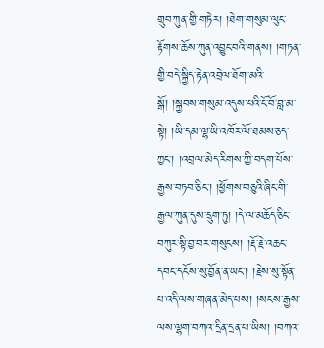གྲུབ་ཀུན་གྱི་གཏེར། །ཐེག་གསུམ་ལུང་རྟོགས་ཆོས་ཀུན་འབྱུང་བའི་གནས། །གཏན་གྱི་བདེ་སྐྱིད་རྟེན་འབྲེལ་ཐོག་མའི་སྒོ། །སྐྱབས་གསུམ་འདུས་པའི་ངོ་བོ་བླ་མ་སྟེ། །ཡི་དམ་ལྷ་ཡི་འཁོར་ལོ་ཐམས་ཅད་ཀྱང་། །འབྲལ་མེད་རིགས་ཀྱི་བདག་པོས་རྒྱས་བཏབ་ཅིང་། །ཕྱོགས་བཅུའི་ཞིང་གི་རྒྱལ་ཀུན་དུས་དྲུག་ཏུ། །དེ་ལ་མཆོད་ཅིང་བཀུར་སྟི་བྱ་བར་གསུངས། །རྡོ་རྗེ་འཆང་དབང་དངོས་སུ་བྱོན་ན་ཡང་། །རྗེས་སུ་སྟོན་པ་འདི་ལས་གཞན་མེད་པས། །སངས་རྒྱས་ལས་ལྷག་བཀའ་དྲིན་དྲན་པ་ཡིས། །བཀའ་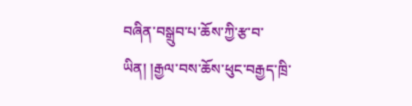བཞིན་བསྒྲུབ་པ་ཆོས་ཀྱི་རྩ་བ་ཡིན། །རྒྱལ་བས་ཆོས་ཕུང་བརྒྱད་ཁྲི་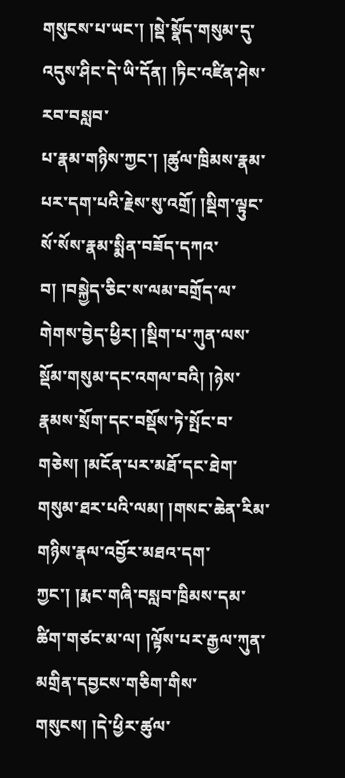གསུངས་པ་ཡང་། །སྡེ་སྣོད་གསུམ་དུ་འདུས་ཤིང་དེ་ཡི་དོན། །ཏིང་འཛིན་ཤེས་རབ་བསླབ་
པ་རྣམ་གཉིས་ཀྱང་། །ཚུལ་ཁྲིམས་རྣམ་པར་དག་པའི་རྗེས་སུ་འགྲོ། །སྡིག་ལྟུང་སོ་སོས་རྣམ་སྨིན་བཟོད་དཀའ་བ། །བསྐྱེད་ཅིང་ས་ལམ་བགྲོད་ལ་གེགས་བྱེད་ཕྱིར། །སྡིག་པ་ཀུན་ལས་སྡོམ་གསུམ་དང་འགལ་བའི། །ཉེས་རྣམས་སྲོག་དང་བསྡོས་ཏེ་སྤོང་བ་གཅེས། །མངོན་པར་མཐོ་དང་ཐེག་གསུམ་ཐར་པའི་ལམ། །གསང་ཆེན་རིམ་གཉིས་རྣལ་འབྱོར་མཐའ་དག་ཀྱང་། །རྨང་གཞི་བསླབ་ཁྲིམས་དམ་ཚིག་གཙང་མ་ལ། །ལྟོས་པར་རྒྱལ་ཀུན་མགྲིན་དབྱངས་གཅིག་གིས་གསུངས། །དེ་ཕྱིར་ཚུལ་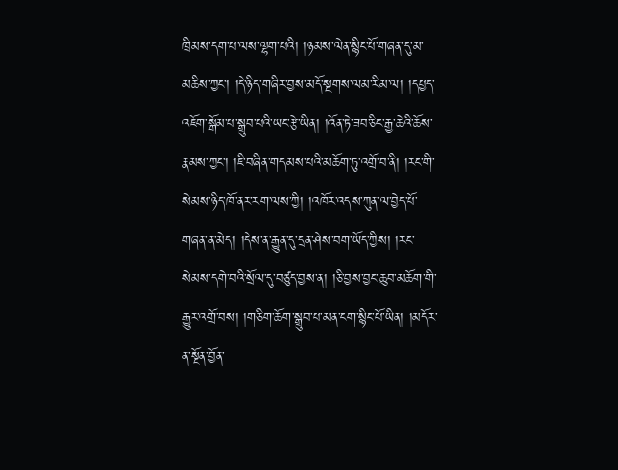ཁྲིམས་དག་པ་ལས་ལྷག་པའི། །ཉམས་ལེན་སྙིང་པོ་གཞན་དུ་མ་མཆིས་ཀྱང་། །དེ་ཉིད་གཞིར་བྱས་མདོ་སྔགས་ལམ་རིམ་ལ། །དཔྱད་འཇོག་སྒོམ་པ་སྒྲུབ་པའི་ཡང་རྩེ་ཡིན། །འོན་ཏེ་ཟབ་ཅིང་རྒྱ་ཆེའི་ཆོས་རྣམས་ཀྱང་། །ཇི་བཞིན་གདམས་པའི་མཆོག་ཏུ་འགྲོ་བ་ནི། །རང་གི་སེམས་ཉིད་ཁོ་ནར་རག་ལས་ཀྱི། །འཁོར་འདས་ཀུན་ལ་བྱེད་པོ་གཞན་ན་མེད། །དེས་ན་རྒྱུན་དུ་དྲན་ཤེས་བག་ཡོད་ཀྱིས། །རང་སེམས་དགེ་བའི་སྲོལ་དུ་བཙུད་བྱས་ན། །ཅི་བྱས་བྱང་ཆུབ་མཆོག་གི་རྒྱུར་འགྲོ་བས། །གཅིག་ཆོག་སྒྲུབ་པ་མན་ངག་སྙིང་པོ་ཡིན། །མདོར་ན་སྔོན་བྱོན་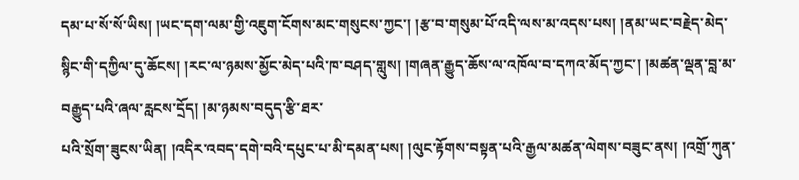དམ་པ་སོ་སོ་ཡིས། །ཡང་དག་ལམ་གྱི་འཇུག་ངོགས་མང་གསུངས་ཀྱང་། །རྩ་བ་གསུམ་པོ་འདི་ལས་མ་འདས་པས། །ནམ་ཡང་བརྗེད་མེད་སྙིང་གི་དཀྱིལ་དུ་ཆོངས། །རང་ལ་ཉམས་མྱོང་མེད་པའི་ཁ་བཤད་གླུས། །གཞན་རྒྱུད་ཆོས་ལ་འཁོལ་བ་དཀའ་མོད་ཀྱང་། །མཚན་ལྡན་བླ་མ་བརྒྱུད་པའི་ཞལ་རླངས་དྲོད། །མ་ཉམས་བདུད་རྩི་ཐར་
པའི་སྲོག་ཟུངས་ཡིན། །འདིར་འབད་དགེ་བའི་དཔུང་པ་མི་དམན་པས། །ལུང་རྟོགས་བསྟན་པའི་རྒྱལ་མཚན་ལེགས་བཟུང་ནས། །འགྲོ་ཀུན་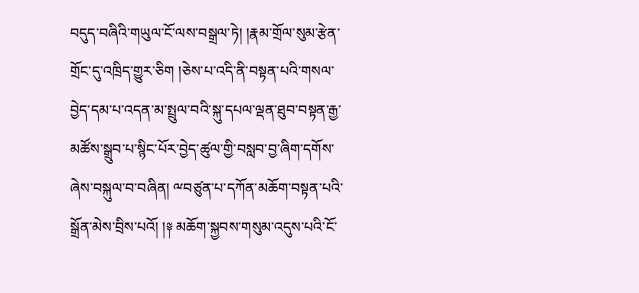བདུད་བཞིའི་གཡུལ་ངོ་ལས་བསྒྲལ་ཏེ། །རྣམ་གྲོལ་སུམ་རྩེན་གྲོང་དུ་འཁྲིད་གྱུར་ཅིག །ཅེས་པ་འདི་ནི་བསྟན་པའི་གསལ་བྱེད་དམ་པ་འདན་མ་སྤྲུལ་བའི་སྐུ་དཔལ་ལྡན་ཐུབ་བསྟན་རྒྱ་མཚོས་སྒྲུབ་པ་སྙིང་པོར་བྱེད་ཚུལ་གྱི་བསླབ་བྱ་ཞིག་དགོས་ཞེས་བསྐུལ་བ་བཞིན། ྋབཙུན་པ་དཀོན་མཆོག་བསྟན་པའི་སྒྲོན་མེས་བྲིས་པའོ། །༈ མཆོག་སྐྱབས་གསུམ་འདུས་པའི་ངོ་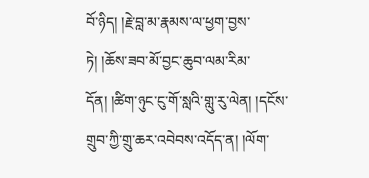བོ་ཉིད། །རྗེ་བླ་མ་རྣམས་ལ་ཕྱག་བྱས་ཏེ། །ཆོས་ཟབ་མོ་བྱང་ཆུབ་ལམ་རིམ་དོན། །ཚིག་ཉུང་ངུ་གོ་སླའི་གླུ་རུ་ལེན། །དངོས་གྲུབ་ཀྱི་གྲུ་ཆར་འབེབས་འདོད་ན། །ལོག་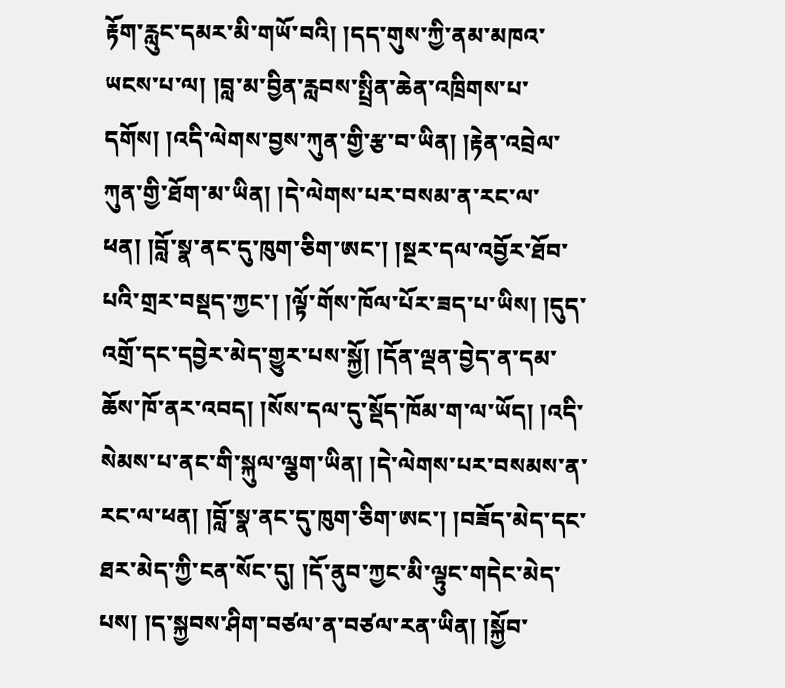རྟོག་རླུང་དམར་མི་གཡོ་བའི། །དད་གུས་ཀྱི་ནམ་མཁའ་ཡངས་པ་ལ། །བླ་མ་བྱིན་རླབས་སྤྲིན་ཆེན་འཁྲིགས་པ་དགོས། །འདི་ལེགས་བྱས་ཀུན་གྱི་རྩ་བ་ཡིན། །རྟེན་འབྲེལ་ཀུན་གྱི་ཐོག་མ་ཡིན། །དེ་ལེགས་པར་བསམ་ན་རང་ལ་ཕན། །བློ་སྣ་ནང་དུ་ཁུག་ཅིག་ཨང་། །སྔར་དལ་འབྱོར་ཐོབ་པའི་གྲར་བསྡད་ཀྱང་། །ལྟོ་གོས་ཁོལ་པོར་ཟད་པ་ཡིས། །དུད་འགྲོ་དང་དབྱེར་མེད་གྱུར་པས་སྐྱོ། །དོན་ལྡན་བྱེད་ན་དམ་ཆོས་ཁོ་ནར་འབད། །སོས་དལ་དུ་སྡོད་ཁོམ་ག་ལ་ཡོད། །འདི་སེམས་པ་ནང་གི་སྐུལ་ལྕག་ཡིན། །དེ་ལེགས་པར་བསམས་ན་རང་ལ་ཕན། །བློ་སྣ་ནང་དུ་ཁུག་ཅིག་ཨང་། །བཟོད་མེད་དང་ཐར་མེད་ཀྱི་ངན་སོང་དུ། །དོ་ནུབ་ཀྱང་མི་ལྟུང་གདེང་མེད་པས། །ད་སྐྱབས་ཤིག་བཙལ་ན་བཙལ་རན་ཡིན། །སྐྱོབ་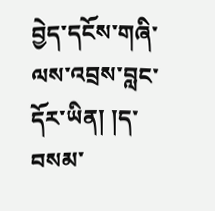བྱེད་དངོས་གཞི་ལས་འབྲས་བླང་དོར་ཡིན། །ད་བསམ་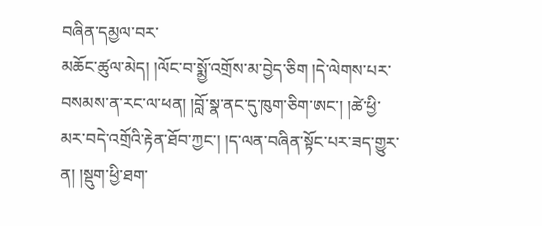བཞིན་དམྱལ་བར་
མཆོང་ཚུལ་མེད། །ལོང་བ་སྨྱོ་འགྲོས་མ་བྱེད་ཅིག །དེ་ལེགས་པར་བསམས་ན་རང་ལ་ཕན། །བློ་སྣ་ནང་དུ་ཁུག་ཅིག་ཨང་། །ཚེ་ཕྱི་མར་བདེ་འགྲོའི་རྟེན་ཐོབ་ཀྱང་། །ད་ལན་བཞིན་སྟོང་པར་ཟད་གྱུར་ན། །སྡུག་ཕྱི་ཐག་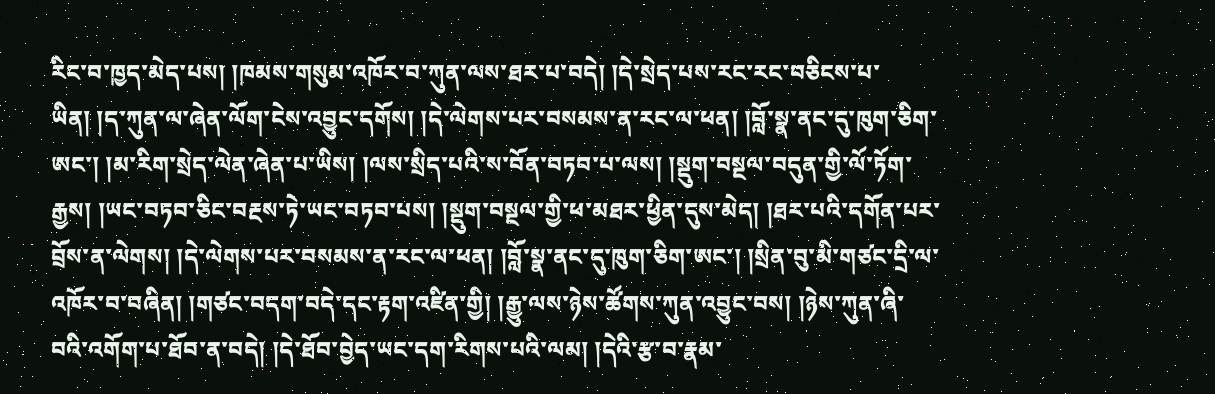རིང་བ་ཁྱད་མེད་པས། །ཁམས་གསུམ་འཁོར་བ་ཀུན་ལས་ཐར་པ་བདེ། །དེ་སྲེད་པས་རང་རང་བཅིངས་པ་ཡིན། །ད་ཀུན་ལ་ཞེན་ལོག་ངེས་འབྱུང་དགོས། །དེ་ལེགས་པར་བསམས་ན་རང་ལ་ཕན། །བློ་སྣ་ནང་དུ་ཁུག་ཅིག་ཨང་། །མ་རིག་སྲེད་ལེན་ཞེན་པ་ཡིས། །ལས་སྲིད་པའི་ས་བོན་བཏབ་པ་ལས། །སྡུག་བསྔལ་བདུན་གྱི་ལོ་ཏོག་རྒྱས། །ཡང་བཏབ་ཅིང་བརྔས་ཏེ་ཡང་བཏབ་པས། །སྡུག་བསྔལ་གྱི་ཕ་མཐར་ཕྱིན་དུས་མེད། །ཐར་པའི་དགོན་པར་བྲོས་ན་ལེགས། །དེ་ལེགས་པར་བསམས་ན་རང་ལ་ཕན། །བློ་སྣ་ནང་དུ་ཁུག་ཅིག་ཨང་། །སྲིན་བུ་མི་གཙང་དྲི་ལ་འཁོར་བ་བཞིན། །གཙང་བདག་བདེ་དང་རྟག་འཛིན་གྱི། །རྒྱུ་ལས་ཉེས་ཚོགས་ཀུན་འབྱུང་བས། །ཉེས་ཀུན་ཞི་བའི་འགོག་པ་ཐོབ་ན་བདེ། །དེ་ཐོབ་བྱེད་ཡང་དག་རིགས་པའི་ལམ། །དེའི་རྩ་བ་རྣམ་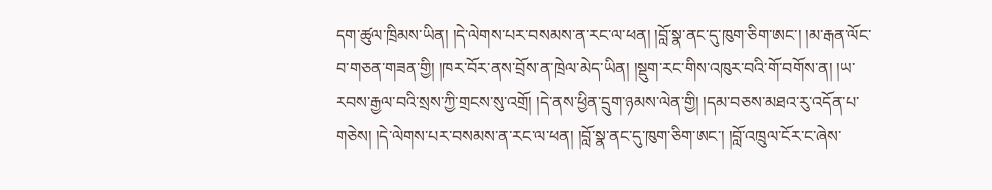དག་ཚུལ་ཁྲིམས་ཡིན། །དེ་ལེགས་པར་བསམས་ན་རང་ལ་ཕན། །བློ་སྣ་ནང་དུ་ཁུག་ཅིག་ཨང་། །མ་རྒན་ལོང་བ་གཅན་གཟན་གྱི། །ཁར་བོར་ནས་བྲོས་ན་ཁྲེལ་མེད་ཡིན། །སྡུག་རང་གིས་འཁུར་བའི་གོ་བགོས་ན། །ཡ་རབས་རྒྱལ་བའི་སྲས་ཀྱི་གྲངས་སུ་འགྲོ། །དེ་ནས་ཕྱིན་དྲུག་ཉམས་ལེན་གྱི། །དམ་བཅས་མཐའ་རུ་འདོན་པ་གཅེས། །དེ་ལེགས་པར་བསམས་ན་རང་ལ་ཕན། །བློ་སྣ་ནང་དུ་ཁུག་ཅིག་ཨང་། །བློ་འཁྲུལ་ངོར་ང་ཞེས་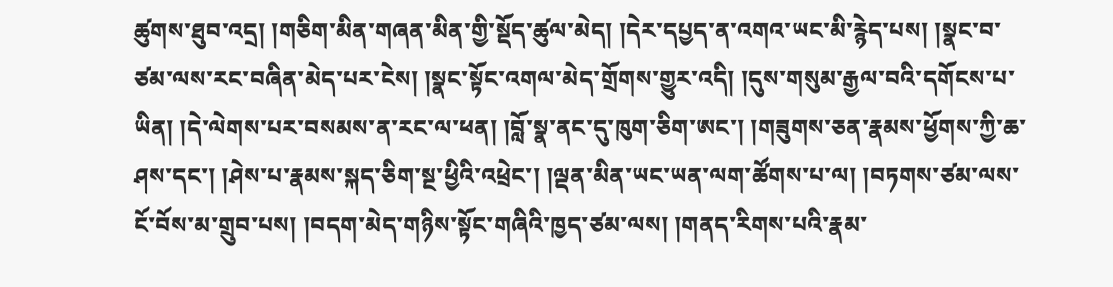ཚུགས་ཐུབ་འདྲ། །གཅིག་མིན་གཞན་མིན་གྱི་སྡོད་ཚུལ་མེད། །དེར་དཔྱད་ན་འགའ་ཡང་མི་རྙེད་པས། །སྣང་བ་ཙམ་ལས་རང་བཞིན་མེད་པར་ངེས། །སྣང་སྟོང་འགལ་མེད་གྲོགས་གྱུར་འདི། །དུས་གསུམ་རྒྱལ་བའི་དགོངས་པ་ཡིན། །དེ་ལེགས་པར་བསམས་ན་རང་ལ་ཕན། །བློ་སྣ་ནང་དུ་ཁུག་ཅིག་ཨང་། །གཟུགས་ཅན་རྣམས་ཕྱོགས་ཀྱི་ཆ་ཤས་དང་། །ཤེས་པ་རྣམས་སྐད་ཅིག་སྔ་ཕྱིའི་འཕྲེང་། །ལྡན་མིན་ཡང་ཡན་ལག་ཚོགས་པ་ལ། །བཏགས་ཙམ་ལས་ངོ་བོས་མ་གྲུབ་པས། །བདག་མེད་གཉིས་སྟོང་གཞིའི་ཁྱད་ཙམ་ལས། །གནད་རིགས་པའི་རྣམ་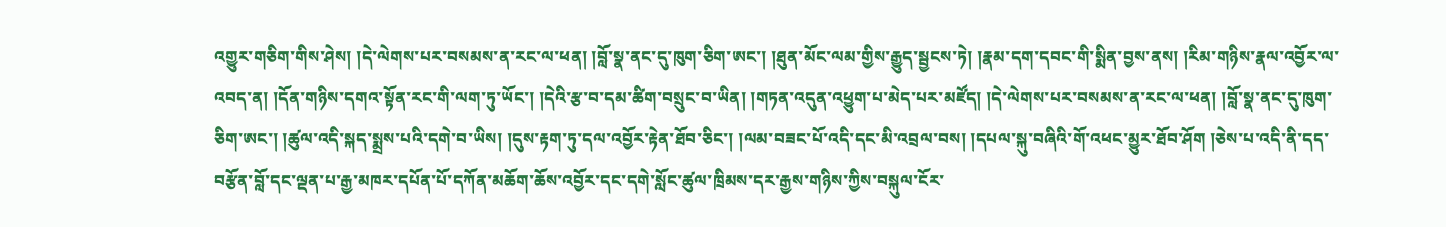འགྱུར་གཅིག་གིས་ཤེས། །དེ་ལེགས་པར་བསམས་ན་རང་ལ་ཕན། །བློ་སྣ་ནང་དུ་ཁུག་ཅིག་ཨང་། །ཐུན་མོང་ལམ་གྱིས་རྒྱུད་སྦྱངས་ཏེ། །རྣམ་དག་དབང་གི་སྨིན་བྱས་ནས། །རིམ་གཉིས་རྣལ་འབྱོར་ལ་འབད་ན། །དོན་གཉིས་དགའ་སྟོན་རང་གི་ལག་ཏུ་ཡོང་། །དེའི་རྩ་བ་དམ་ཚིག་བསྲུང་བ་ཡིན། །གཏན་འདུན་འཕྱུག་པ་མེད་པར་མཛོད། །དེ་ལེགས་པར་བསམས་ན་རང་ལ་ཕན། །བློ་སྣ་ནང་དུ་ཁུག་ཅིག་ཨང་། །ཚུལ་འདི་སྐད་སྨྲས་པའི་དགེ་བ་ཡིས། །དུས་རྟག་ཏུ་དལ་འབྱོར་རྟེན་ཐོབ་ཅིང་། །ལམ་བཟང་པོ་འདི་དང་མི་འབྲལ་བས། །དཔལ་སྐུ་བཞིའི་གོ་འཕང་མྱུར་ཐོབ་ཤོག །ཅེས་པ་འདི་ནི་དད་བརྩོན་བློ་དང་ལྡན་པ་རྒྱ་མཁར་དཔོན་པོ་དཀོན་མཆོག་ཆོས་འབྱོར་དང་དགེ་སློང་ཚུལ་ཁྲིམས་དར་རྒྱས་གཉིས་ཀྱིས་བསྐུལ་ངོར་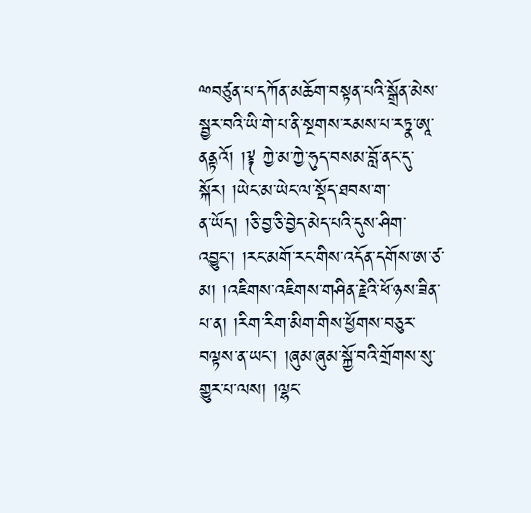ྋབཙུན་པ་དཀོན་མཆོག་བསྟན་པའི་སྒྲོན་མེས་སྦྱར་བའི་ཡི་གེ་པ་ནི་སྔགས་རམས་པ་རཏྣ་ཨཱ་ནནྟའོ། །༈ ཀྱེ་མ་ཀྱེ་ཧུད་བསམ་བློ་ནང་དུ་སྐོར། །ཡེང་མ་ཡེང་ལ་སྡོད་ཐབས་ག་
ན་ཡོད། །ཅི་བྱ་ཅི་བྱེད་མེད་པའི་དུས་ཤིག་འབྱུང་། །རང་མགོ་རང་གིས་འདོན་དགོས་ཨ་ཙ་མ། །འཇིགས་འཇིགས་གཤིན་རྗེའི་ཕོ་ཉས་ཟིན་པ་ན། །རིག་རིག་མིག་གིས་ཕྱོགས་བཅུར་བལྟས་ན་ཡང་། །ཞུམ་ཞུམ་སྐྱོ་བའི་གྲོགས་སུ་གྱུར་པ་ལས། །ལྷང་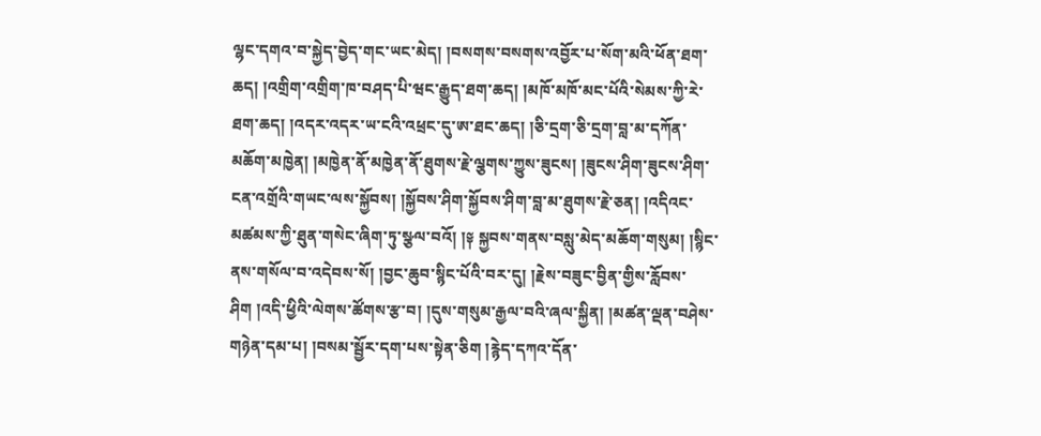ལྷང་དགའ་བ་སྐྱེད་བྱེད་གང་ཡང་མེད། །བསགས་བསགས་འབྱོར་པ་སོག་མའི་ཕོན་ཐག་ཆད། །འགྲིག་འགྲིག་ཁ་བཤད་པི་ཝང་རྒྱུད་ཐག་ཆད། །མཁོ་མཁོ་མང་པོའི་སེམས་ཀྱི་རེ་ཐག་ཆད། །འདར་འདར་ཡ་ངའི་འཕྲང་དུ་ཨ་ཐང་ཆད། །ཅི་དྲག་ཅི་དྲག་བླ་མ་དཀོན་མཆོག་མཁྱེན། །མཁྱེན་ནོ་མཁྱེན་ནོ་ཐུགས་རྗེ་ལྕགས་ཀྱུས་ཟུངས། །ཟུངས་ཤིག་ཟུངས་ཤིག་ངན་འགྲོའི་གཡང་ལས་སྐྱོབས། །སྐྱོབས་ཤིག་སྐྱོབས་ཤིག་བླ་མ་ཐུགས་རྗེ་ཅན། །འདིའང་མཚམས་ཀྱི་ཐུན་གསེང་ཞིག་ཏུ་སྩལ་བའོ། །༈ སྐྱབས་གནས་བསླུ་མེད་མཆོག་གསུམ། །སྙིང་ནས་གསོལ་བ་འདེབས་སོ། །བྱང་ཆུབ་སྙིང་པོའི་བར་དུ། །རྗེས་བཟུང་བྱིན་གྱིས་རློབས་ཤིག །འདི་ཕྱིའི་ལེགས་ཚོགས་རྩ་བ། །དུས་གསུམ་རྒྱལ་བའི་ཞལ་སྐྱིན། །མཚན་ལྡན་བཤེས་གཉེན་དམ་པ། །བསམ་སྦྱོར་དག་པས་སྟེན་ཅིག །རྙེད་དཀའ་དོན་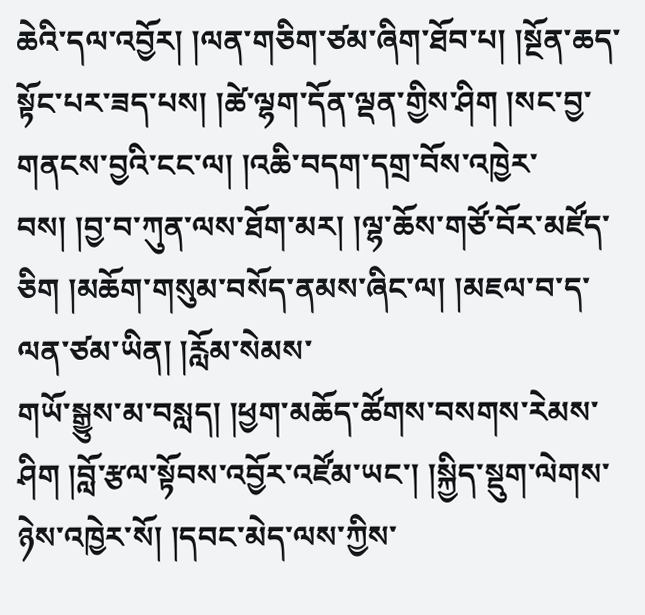ཆེའི་དལ་འབྱོར། །ལན་གཅིག་ཙམ་ཞིག་ཐོབ་པ། །སྔོན་ཆད་སྟོང་པར་ཟད་པས། །ཚེ་ལྷག་དོན་ལྡན་གྱིས་ཤིག །སང་བྱ་གནངས་བྱའི་ངང་ལ། །འཆི་བདག་དགྲ་བོས་འཁྱེར་བས། །བྱ་བ་ཀུན་ལས་ཐོག་མར། །ལྷ་ཆོས་གཙོ་བོར་མཛོད་ཅིག །མཆོག་གསུམ་བསོད་ནམས་ཞིང་ལ། །མཇལ་བ་ད་ལན་ཙམ་ཡིན། །རློམ་སེམས་
གཡོ་སྒྱུས་མ་བསླད། །ཕྱག་མཆོད་ཚོགས་བསགས་རེམས་ཤིག །བློ་རྩལ་སྟོབས་འབྱོར་འཛོམ་ཡང་། །སྐྱིད་སྡུག་ལེགས་ཉེས་འཁྱེར་སོ། །དབང་མེད་ལས་ཀྱིས་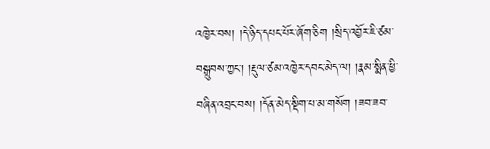འཁྱེར་བས། །དེ་ཉིད་དཔང་པོར་ཞོག་ཅིག །སྲིད་འབྱོར་ཇི་ཙམ་བསྒྲུབས་ཀྱང་། །རྡུལ་ཙམ་འཁྱེར་དབང་མེད་ལ། །རྣམ་སྨིན་ཕྱི་བཞིན་འབྲང་བས། །དོན་མེད་སྡིག་པ་མ་གསོག །ཟབ་ཟབ་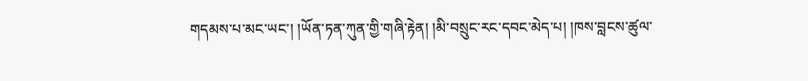གདམས་པ་མང་ཡང་། །ཡོན་ཏན་ཀུན་གྱི་གཞི་རྟེན། །མི་བསྲུང་རང་དབང་མེད་པ། །ཁས་བླངས་ཚུལ་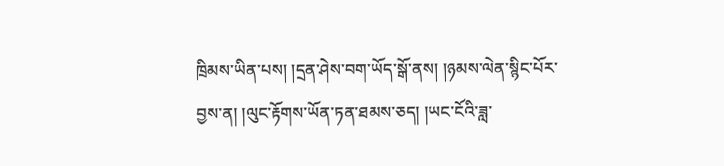ཁྲིམས་ཡིན་པས། །དྲན་ཤེས་བག་ཡོད་སྒོ་ནས། །ཉམས་ལེན་སྙིང་པོར་བྱས་ན། །ལུང་རྟོགས་ཡོན་ཏན་ཐམས་ཅད། །ཡང་ངོའི་ཟླ་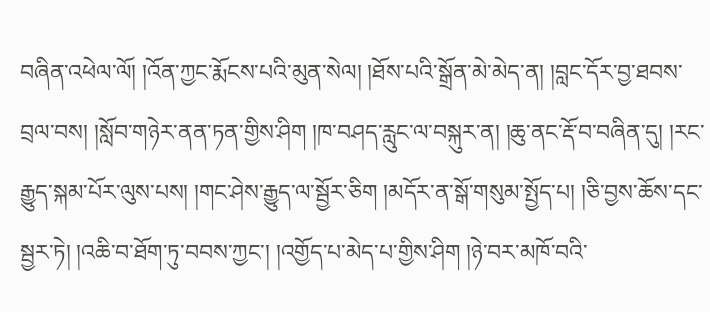བཞིན་འཕེལ་ལོ། །འོན་ཀྱང་རྨོངས་པའི་མུན་སེལ། །ཐོས་པའི་སྒྲོན་མེ་མེད་ན། །བླང་དོར་བྱ་ཐབས་བྲལ་བས། །སློབ་གཉེར་ནན་ཏན་གྱིས་ཤིག །ཁ་བཤད་རླུང་ལ་བསྐུར་ན། །ཆུ་ནང་རྡོ་བ་བཞིན་དུ། །རང་རྒྱུད་སྐམ་པོར་ལུས་པས། །གང་ཤེས་རྒྱུད་ལ་སྦྱོར་ཅིག །མདོར་ན་སྒོ་གསུམ་སྤྱོད་པ། །ཅི་བྱས་ཆོས་དང་སྦྱར་ཏེ། །འཆི་བ་ཐོག་ཏུ་བབས་ཀྱང་། །འགྱོད་པ་མེད་པ་གྱིས་ཤིག །ཉེ་བར་མཁོ་བའི་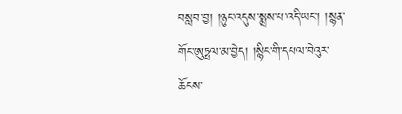བསླབ་བྱ། །ཉུང་འདུས་སྨྲས་པ་འདི་ཡང་། །སྙན་གོང་ཨུཏྤལ་མ་བྱེད། །སྙིང་གི་དཔལ་བེའུར་ཆོངས་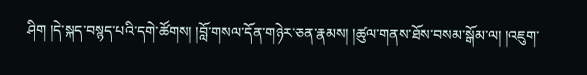ཤིག །དེ་སྐད་བསྙད་པའི་དགེ་ཚོགས། །བློ་གསལ་དོན་གཉེར་ཅན་རྣམས། །ཚུལ་གནས་ཐོས་བསམ་སྒོམ་ལ། །འཇུག་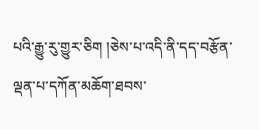པའི་རྒྱུ་རུ་གྱུར་ཅིག །ཅེས་པ་འདི་ནི་དད་བརྩོན་ལྡན་པ་དཀོན་མཆོག་ཐབས་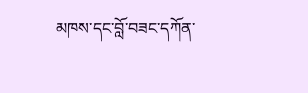མཁས་དང་བློ་བཟང་དཀོན་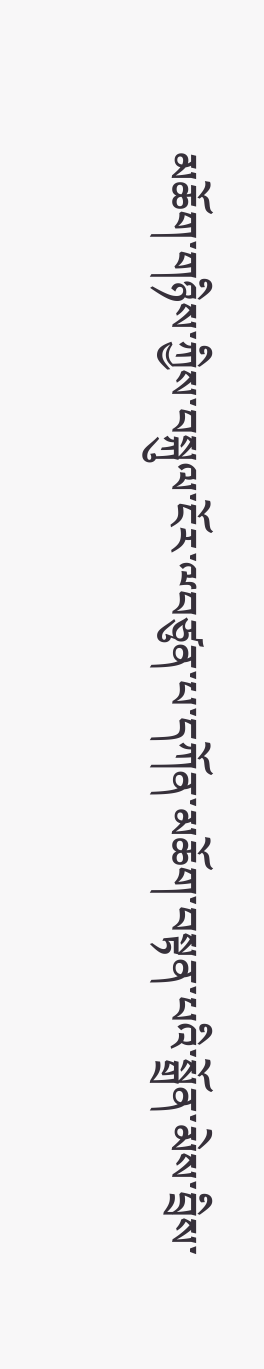མཆོག་གཉིས་ཀྱིས་བསྐུལ་ངོར་ྋབཙུན་པ་དཀོན་མཆོག་བསྟན་པའི་སྒྲོན་མེས་བྲིས་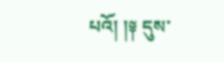པའོ། །༈ དུས་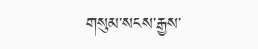གསུམ་སངས་རྒྱས་